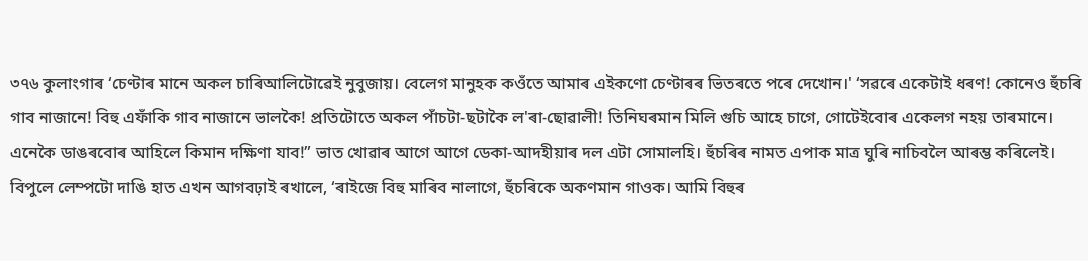৩৭৬ কুলাংগাৰ ‘চেণ্টাৰ মানে অকল চাৰিআলিটোৱেই নুবুজায়। বেলেগ মানুহক কওঁতে আমাৰ এইকণো চেণ্টাৰৰ ভিতৰতে পৰে দেখোন।' ‘সৱৰে একেটাই ধৰণ! কোনেও হুঁচৰি গাব নাজানে! বিহু এফাঁকি গাব নাজানে ভালকৈ! প্ৰতিটোতে অকল পাঁচটা-ছটাকৈ ল'ৰা-ছোৱালী! তিনিঘৰমান মিলি গুচি আহে চাগে, গোটেইবোৰ একেলগ নহয় তাৰমানে। এনেকৈ ডাঙৰবোৰ আহিলে কিমান দক্ষিণা যাব!” ভাত খোৱাৰ আগে আগে ডেকা-আদহীয়াৰ দল এটা সোমালহি। হুঁচৰিৰ নামত এপাক মাত্ৰ ঘুৰি নাচিবলৈ আৰম্ভ কৰিলেই। বিপুলে লেম্পটো দাঙি হাত এখন আগবঢ়াই ৰখালে, ‘ৰাইজে বিহু মাৰিব নালাগে, হুঁচৰিকে অকণমান গাওক। আমি বিহুৰ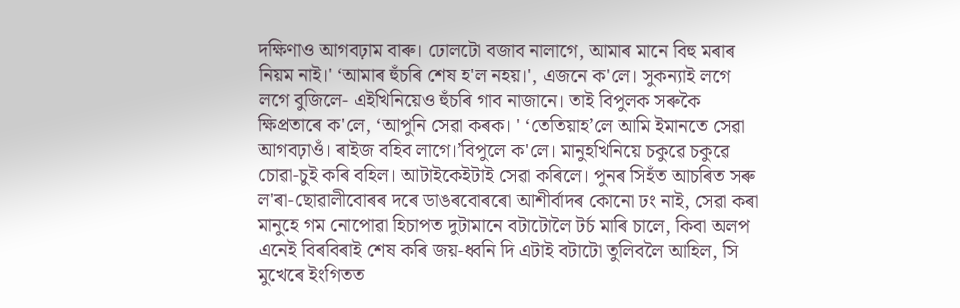দক্ষিণাও আগবঢ়াম বাৰু। ঢোলটো বজাব নালাগে, আমাৰ মানে বিহু মৰাৰ নিয়ম নাই।' ‘আমাৰ হুঁচৰি শেষ হ'ল নহয়।', এজনে ক'লে। সুকন্যাই লগে লগে বুজিলে- এইখিনিয়েও হুঁচৰি গাব নাজানে। তাই বিপুলক সৰুকৈ ক্ষিপ্ৰতাৰে ক'লে, ‘আপুনি সেৱা কৰক। ' ‘তেতিয়াহ’লে আমি ইমানতে সেৱা আগবঢ়াওঁ। ৰাইজ বহিব লাগে।’বিপুলে ক'লে। মানুহখিনিয়ে চকুৱে চকুৱে চোৱা-চুই কৰি বহিল। আটাইকেইটাই সেৱা কৰিলে। পুনৰ সিহঁত আচৰিত সৰু ল'ৰা-ছোৱালীবোৰৰ দৰে ডাঙৰবোৰৰো আশীৰ্বাদৰ কোনো ঢং নাই, সেৱা কৰা মানুহে গম নোপোৱা হিচাপত দুটামানে বটাটোলৈ টৰ্চ মাৰি চালে, কিবা অলপ এনেই বিৰবিৰাই শেষ কৰি জয়-ধ্বনি দি এটাই বটাটো তুলিবলৈ আহিল, সি মুখেৰে ইংগিতত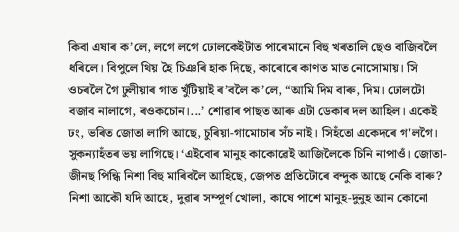কিবা এষাৰ ক’লে, লগে লগে ঢোলকেইটাত পাৰেমানে বিহু খৰতালি ছেও বাজিবলৈ ধৰিলে। বিপুলে থিয় হৈ চিঞৰি হাক দিছে, কাৰোৰে কাণত মাত নোসোমায়। সি ওচৰলৈ গৈ ঢুলীয়াৰ গাত খুঁটিয়াই ৰ’বলৈ ক’লে, “আমি দিম বাৰু, দিম। ঢোলটো বজাব নালাগে, ৰওকচোন।...’ শোৱাৰ পাছত আৰু এটা ডেকাৰ দল আহিল। একেই ঢং, ভৰিত জোতা লাগি আছে, চুৰিয়া-গামোচাৰ সঁচ নাই। সিহঁতো একেদৰে গ'লগৈ। সুকন্যাহঁতৰ ভয় লাগিছে। ‘এইবোৰ মানুহ কাকোৱেই আজিলৈকে চিনি নাপাওঁ। জোতা-জীনছ পিন্ধি নিশা বিহু মাৰিবলৈ আহিছে, জেপত প্ৰতিটোৰে বন্দুক আছে নেকি বাৰু? নিশা আকৌ যদি আহে, দুৱাৰ সম্পূৰ্ণ খোলা, কাষে পাশে মানুহ-দুনুহ আন কোনো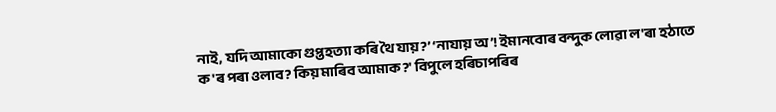নাই, যদি আমাকো গুপ্তহত্যা কৰি থৈ যায়?’ ‘নাযায় অ’! ইমানবোৰ বন্দুক লোৱা ল'ৰা হঠাতে ক'ৰ পৰা ওলাব? কিয় মাৰিব আমাক?' বিপুলে হৰিচাপৰিৰ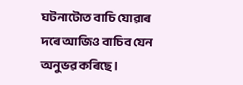ঘটনাটোত বাচি যোৱাৰ দৰে আজিও বাচিব যেন অনুভৱ কৰিছে।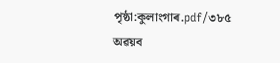পৃষ্ঠা:কুলাংগাৰ.pdf/৩৮৫
অৱয়ব